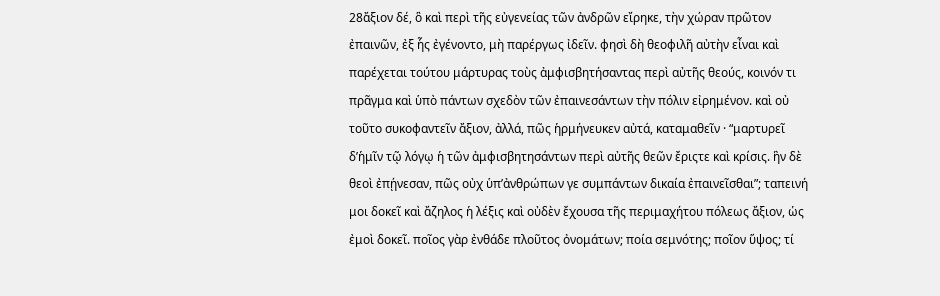28ἄξιον δέ, ὃ καὶ περὶ τῆς εὐγενείας τῶν ἀνδρῶν εἴρηκε, τὴν χώραν πρῶτον ἐπαινῶν, ἐξ ἧς ἐγένοντο, μὴ παρέργως ἰδεῖν. φησὶ δὴ θεοφιλῆ αὐτὴν εἶναι καὶ παρέχεται τούτου μάρτυρας τοὺς ἀμφισβητήσαντας περὶ αὐτῆς θεούς, κοινόν τι πρᾶγμα καὶ ὑπὸ πάντων σχεδὸν τῶν ἐπαινεσάντων τὴν πόλιν εἰρημένον. καὶ οὐ τοῦτο συκοφαντεῖν ἄξιον, ἀλλά, πῶς ἡρμήνευκεν αὐτά, καταμαθεῖν · “μαρτυρεῖ δ’ἡμῖν τῷ λόγῳ ἡ τῶν ἀμφισβητησάντων περὶ αὐτῆς θεῶν ἔριςτε καὶ κρίσις. ἣν δὲ θεοὶ ἐπῄνεσαν, πῶς οὐχ ὑπ’ἀνθρώπων γε συμπάντων δικαία ἐπαινεῖσθαι”; ταπεινή μοι δοκεῖ καὶ ἄζηλος ἡ λέξις καὶ οὐδὲν ἔχουσα τῆς περιμαχήτου πόλεως ἄξιον, ὡς ἐμοὶ δοκεῖ. ποῖος γὰρ ἐνθάδε πλοῦτος ὀνομάτων; ποία σεμνότης; ποῖον ὕψος; τί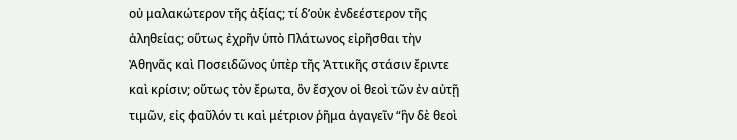οὐ μαλακώτερον τῆς ἀξίας; τί δ’οὐκ ἐνδεέστερον τῆς ἀληθείας; οὕτως ἐχρῆν ὑπὸ Πλάτωνος εἰρῆσθαι τὴν Ἀθηνᾶς καὶ Ποσειδῶνος ὑπὲρ τῆς Ἀττικῆς στάσιν ἔριντε καὶ κρίσιν; οὕτως τὸν ἔρωτα, ὃν ἔσχον οἱ θεοὶ τῶν ἐν αὐτῇ τιμῶν, εἰς φαῦλόν τι καὶ μέτριον ῥῆμα ἀγαγεῖν “ἣν δὲ θεοὶ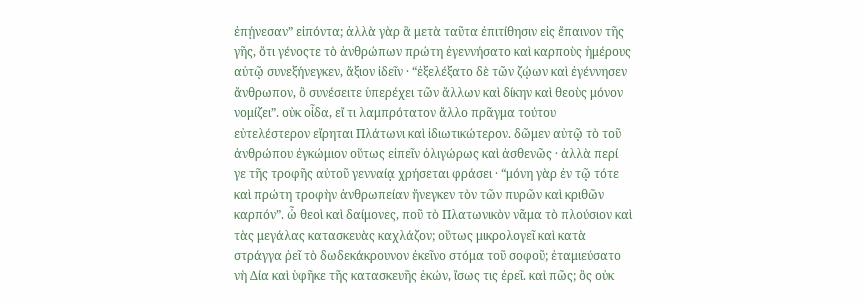ἐπῄνεσαν” εἰπόντα; ἀλλὰ γὰρ ἃ μετὰ ταῦτα ἐπιτίθησιν εἰς ἔπαινον τῆς γῆς, ὅτι γένοςτε τὸ ἀνθρώπων πρώτη ἐγεννήσατο καὶ καρποὺς ἡμέρους αὐτῷ συνεξήνεγκεν, ἄξιον ἰδεῖν · “ἐξελέξατο δὲ τῶν ζῴων καὶ ἐγέννησεν ἄνθρωπον, ὃ συνέσειτε ὑπερέχει τῶν ἄλλων καὶ δίκην καὶ θεοὺς μόνον νομίζει”. οὐκ οἶδα, εἴ τι λαμπρότατον ἄλλο πρᾶγμα τούτου εὐτελέστερον εἴρηται Πλάτωνι καὶ ἰδιωτικώτερον. δῶμεν αὐτῷ τὸ τοῦ ἀνθρώπου ἐγκώμιον οὕτως εἰπεῖν ὀλιγώρως καὶ ἀσθενῶς · ἀλλὰ περί γε τῆς τροφῆς αὐτοῦ γενναίᾳ χρήσεται φράσει · “μόνη γὰρ ἐν τῷ τότε καὶ πρώτη τροφὴν ἀνθρωπείαν ἤνεγκεν τὸν τῶν πυρῶν καὶ κριθῶν καρπόν”. ὦ θεοὶ καὶ δαίμονες, ποῦ τὸ Πλατωνικὸν νᾶμα τὸ πλούσιον καὶ τὰς μεγάλας κατασκευὰς καχλάζον; οὕτως μικρολογεῖ καὶ κατὰ στράγγα ῥεῖ τὸ δωδεκάκρουνον ἐκεῖνο στόμα τοῦ σοφοῦ; ἐταμιεύσατο νὴ Δία καὶ ὑφῆκε τῆς κατασκευῆς ἑκών, ἴσως τις ἐρεῖ. καὶ πῶς; ὃς οὐκ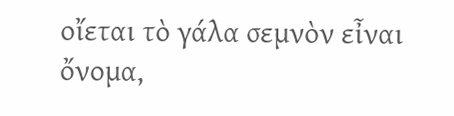οἴεται τὸ γάλα σεμνὸν εἶναι ὄνομα,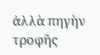ἀλλὰ πηγὴν τροφῆς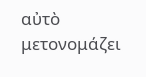αὐτὸ μετονομάζει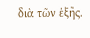διὰ τῶν ἑξῆς.